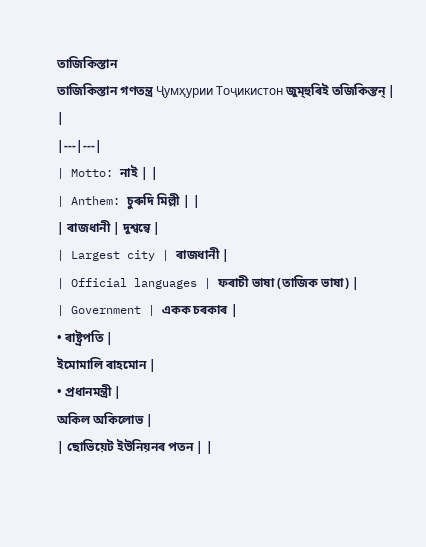তাজিকিস্তান
তাজিকিস্তান গণতন্ত্ৰ Ҷумҳурии Тоҷикистон জুম্হুৰিই তজিকিস্তন্ | |
|---|---|
| Motto: নাই | |
| Anthem: চুৰুদি মিল্লী | |
| ৰাজধানী | দুশ্বন্বে |
| Largest city | ৰাজধানী |
| Official languages | ফৰাচী ভাষা (তাজিক ভাষা) |
| Government | একক চৰকাৰ |
• ৰাষ্ট্ৰপতি |
ইমোমালি ৰাহমোন |
• প্ৰধানমন্ত্ৰী |
অকিল অকিলোভ |
| ছোভিয়েট ইউনিয়নৰ পতন | |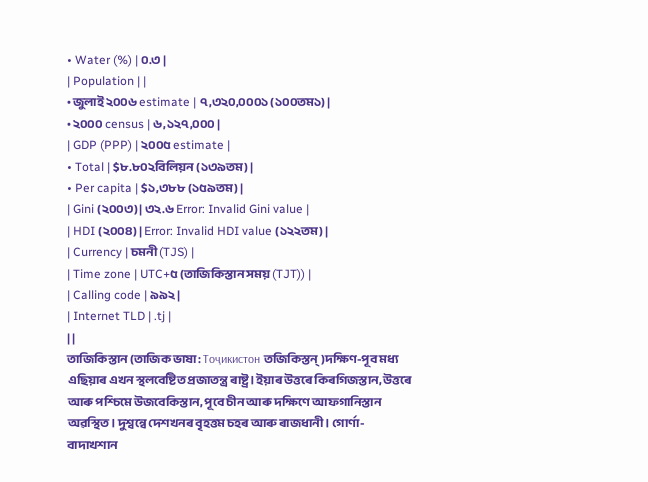• Water (%) | ০.৩ |
| Population | |
• জুলাই ২০০৬ estimate | ৭,৩২০,০০০১ (১০০তম১) |
• ২০০০ census | ৬,১২৭,০০০ |
| GDP (PPP) | ২০০৫ estimate |
• Total | $৮.৮০২বিলিয়ন (১৩৯তম) |
• Per capita | $১,৩৮৮ (১৫৯তম) |
| Gini (২০০৩) | ৩২.৬ Error: Invalid Gini value |
| HDI (২০০৪) | Error: Invalid HDI value (১২২তম) |
| Currency | চমনী (TJS) |
| Time zone | UTC+৫ (তাজিকিস্তান সময় (TJT)) |
| Calling code | ৯৯২ |
| Internet TLD | .tj |
| |
তাজিকিস্তান (তাজিক ভাষা: Тоҷикистон তজিকিস্তন্)দক্ষিণ-পূব মধ্য এছিয়াৰ এখন স্থলবেষ্টিত প্ৰজাতন্ত্ৰ ৰাষ্ট্ৰ। ইয়াৰ উত্তৰে কিৰগিজস্তান, উত্তৰে আৰু পশ্চিমে উজবেকিস্তান, পূবে চীন আৰু দক্ষিণে আফগানিস্তান অৱস্থিত। দুশ্বন্বে দেশখনৰ বৃহত্তম চহৰ আৰু ৰাজধানী। গোৰ্ণা-বাদাখশান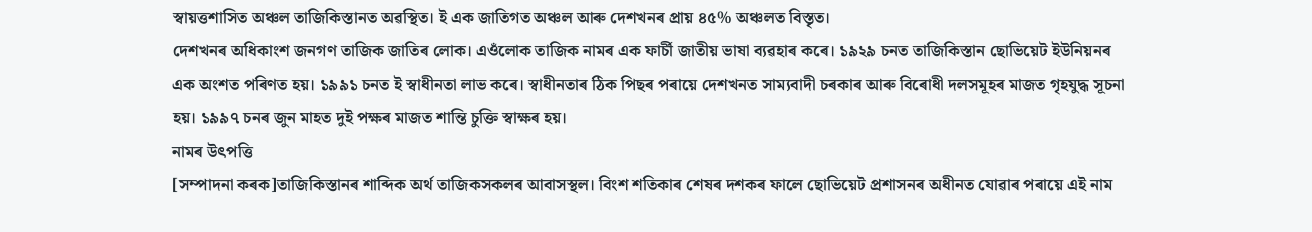স্বায়ত্তশাসিত অঞ্চল তাজিকিস্তানত অৱস্থিত। ই এক জাতিগত অঞ্চল আৰু দেশখনৰ প্ৰায় ৪৫% অঞ্চলত বিস্তৃত।
দেশখনৰ অধিকাংশ জনগণ তাজিক জাতিৰ লোক। এওঁলোক তাজিক নামৰ এক ফাৰ্চী জাতীয় ভাষা ব্যৱহাৰ কৰে। ১৯২৯ চনত তাজিকিস্তান ছোভিয়েট ইউনিয়নৰ এক অংশত পৰিণত হয়। ১৯৯১ চনত ই স্বাধীনতা লাভ কৰে। স্বাধীনতাৰ ঠিক পিছৰ পৰায়ে দেশখনত সাম্যবাদী চৰকাৰ আৰু বিৰোধী দলসমূহৰ মাজত গৃহযুদ্ধ সূচনা হয়। ১৯৯৭ চনৰ জুন মাহত দুই পক্ষৰ মাজত শান্তি চুক্তি স্বাক্ষৰ হয়।
নামৰ উৎপত্তি
[সম্পাদনা কৰক]তাজিকিস্তানৰ শাব্দিক অৰ্থ তাজিকসকলৰ আবাসস্থল। বিংশ শতিকাৰ শেষৰ দশকৰ ফালে ছোভিয়েট প্ৰশাসনৰ অধীনত যোৱাৰ পৰায়ে এই নাম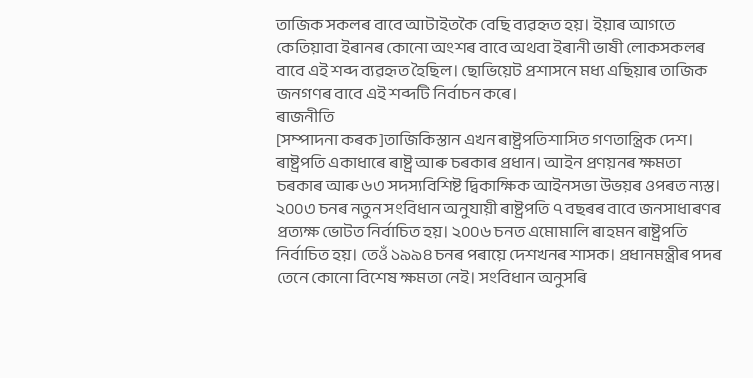তাজিক সকলৰ বাবে আটাইতকৈ বেছি ব্যৱহৃত হয়। ইয়াৰ আগতে কেতিয়াবা ইৰানৰ কোনো অংশৰ বাবে অথবা ইৰানী ভাষী লোকসকলৰ বাবে এই শব্দ ব্যৱহৃত হৈছিল। ছোভিয়েট প্ৰশাসনে মধ্য এছিয়াৰ তাজিক জনগণৰ বাবে এই শব্দটি নিৰ্বাচন কৰে।
ৰাজনীতি
[সম্পাদনা কৰক]তাজিকিস্তান এখন ৰাষ্ট্ৰপতিশাসিত গণতান্ত্ৰিক দেশ। ৰাষ্ট্ৰপতি একাধাৰে ৰাষ্ট্ৰ আৰু চৰকাৰ প্ৰধান। আইন প্ৰণয়নৰ ক্ষমতা চৰকাৰ আৰু ৬৩ সদস্যবিশিষ্ট দ্বিকাক্ষিক আইনসভা উভয়ৰ ওপৰত ন্যস্ত। ২০০৩ চনৰ নতুন সংবিধান অনুযায়ী ৰাষ্ট্ৰপতি ৭ বছৰৰ বাবে জনসাধাৰণৰ প্ৰত্যক্ষ ভোটত নিৰ্বাচিত হয়। ২০০৬ চনত এমোমালি ৰাহমন ৰাষ্ট্ৰপতি নিৰ্বাচিত হয়। তেওঁ ১৯৯৪ চনৰ পৰায়ে দেশখনৰ শাসক। প্ৰধানমন্ত্ৰীৰ পদৰ তেনে কোনো বিশেষ ক্ষমতা নেই। সংবিধান অনুসৰি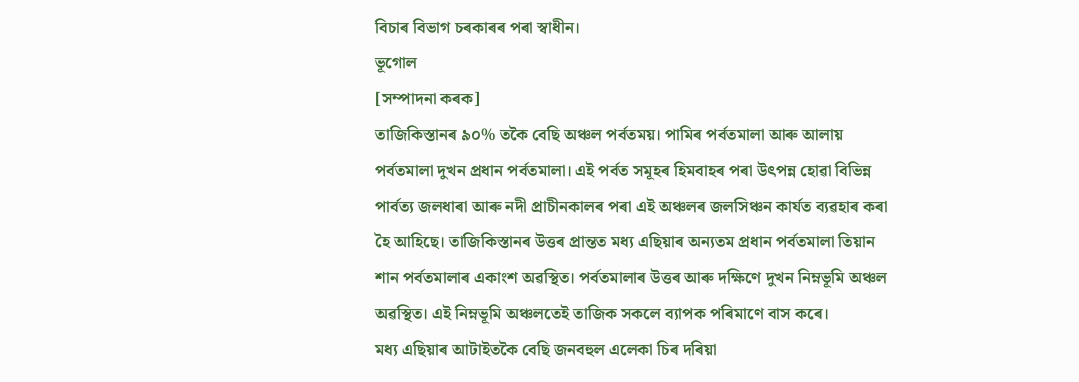বিচাৰ বিভাগ চৰকাৰৰ পৰা স্বাধীন।
ভূগোল
[সম্পাদনা কৰক]
তাজিকিস্তানৰ ৯০% তকৈ বেছি অঞ্চল পৰ্বতময়। পামিৰ পৰ্বতমালা আৰু আলায় পৰ্বতমালা দুখন প্ৰধান পৰ্বতমালা। এই পৰ্বত সমূহৰ হিমবাহৰ পৰা উৎপন্ন হোৱা বিভিন্ন পাৰ্বত্য জলধাৰা আৰু নদী প্ৰাচীনকালৰ পৰা এই অঞ্চলৰ জলসিঞ্চন কাৰ্যত ব্যৱহাৰ কৰা হৈ আহিছে। তাজিকিস্তানৰ উত্তৰ প্ৰান্তত মধ্য এছিয়াৰ অন্যতম প্ৰধান পৰ্বতমালা তিয়ান শান পৰ্বতমালাৰ একাংশ অৱস্থিত। পৰ্বতমালাৰ উত্তৰ আৰু দক্ষিণে দুখন নিম্নভূমি অঞ্চল অৱস্থিত। এই নিম্নভূমি অঞ্চলতেই তাজিক সকলে ব্যাপক পৰিমাণে বাস কৰে।
মধ্য এছিয়াৰ আটাইতকৈ বেছি জনবহুল এলেকা চিৰ দৰিয়া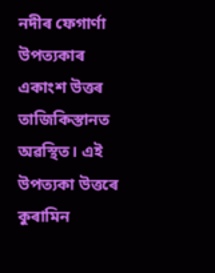নদীৰ ফেগাৰ্ণা উপত্যকাৰ একাংশ উত্তৰ তাজিকিস্তানত অৱস্থিত। এই উপত্যকা উত্তৰে কুৰামিন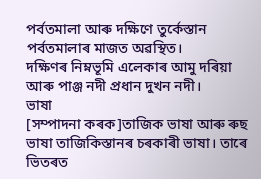পৰ্বতমালা আৰু দক্ষিণে তুৰ্কেস্তান পৰ্বতমালাৰ মাজত অৱস্থিত।
দক্ষিণৰ নিম্নভূমি এলেকাৰ আমু দৰিয়া আৰু পাঞ্জ নদী প্ৰধান দুখন নদী।
ভাষা
[সম্পাদনা কৰক]তাজিক ভাষা আৰু ৰুছ ভাষা তাজিকিস্তানৰ চৰকাৰী ভাষা। তাৰে ভিতৰত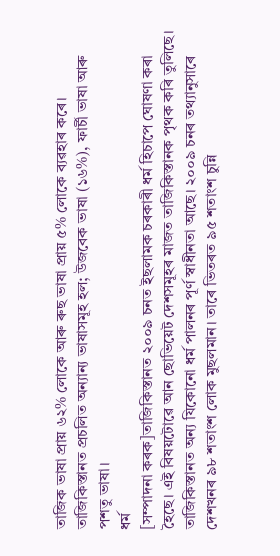তাজিক ভাষা প্ৰায় ৬২% লোকে আৰু ৰুছ ভাষা প্ৰায় ৫% লোকে ব্যৱহাৰ কৰে। তাজিকিস্তানত প্ৰচলিত অন্যান্য ভাষাসমূহ হল; উজবেক ভাষা (১৬%), ফাৰ্চী ভাষা আৰু পশতু ভাষা।
ধৰ্ম
[সম্পাদনা কৰক]তাজিকিস্তানত ২০০৯ চনত ইছলামক চৰকাৰী ধৰ্ম হিচাপে ঘোষণা কৰা হৈছে। এই বিষয়টোৱে আন ছোভিয়েট দেশসমূহৰ মাজত তাজিকিস্তানক পৃথক কৰি তুলিছে। তাজিকিস্তানত অন্য যিকোনো ধৰ্ম পালনৰ পূৰ্ণ স্বাধীনতা আছে। ২০০৯ চনৰ তথ্যানুসাৰে দেশখনৰ ৯৮ শতাংশ লোক মুছলমান। তাৰে ভিতৰত ৯৫ শতাংশ চুন্নি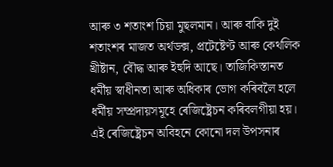আৰু ৩ শতাংশ চিয়া মুছলমান। আৰু বাকি দুই শতাংশৰ মাজত অৰ্থডক্স, প্ৰটেষ্টেণ্ট আৰু কেথলিক খ্ৰীষ্টান, বৌদ্ধ আৰু ইহুদি আছে। তাজিকিস্তানত ধৰ্মীয় স্বাধীনতা আৰু অধিকাৰ ভোগ কৰিবলৈ হলে ধৰ্মীয় সম্প্ৰদায়সমূহে ৰেজিষ্ট্ৰেচন কৰিবলগীয়া হয়। এই ৰেজিষ্ট্ৰেচন অবিহনে কোনো দল উপসনাৰ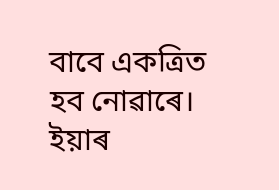বাবে একত্ৰিত হব নোৱাৰে। ইয়াৰ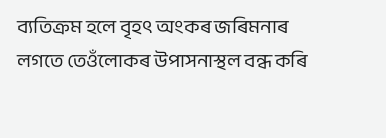ব্যতিক্ৰম হলে বৃহৎ অংকৰ জৰিমনাৰ লগতে তেওঁলোকৰ উপাসনাস্থল বন্ধ কৰি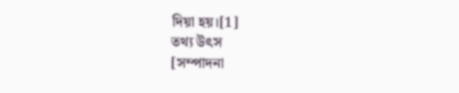দিয়া হয়।[1]
তথ্য উৎস
[সম্পাদনা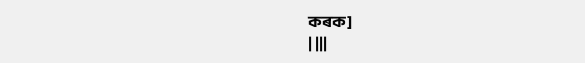কৰক]
| |||